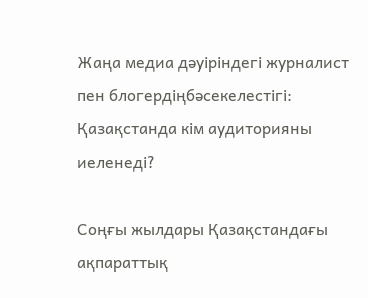Жаңа медиа дәуіріндегі журналист пен блогердіңбәсекелестігі: Қазақстанда кім аудиторияны иеленеді?

Соңғы жылдары Қазақстандағы ақпараттық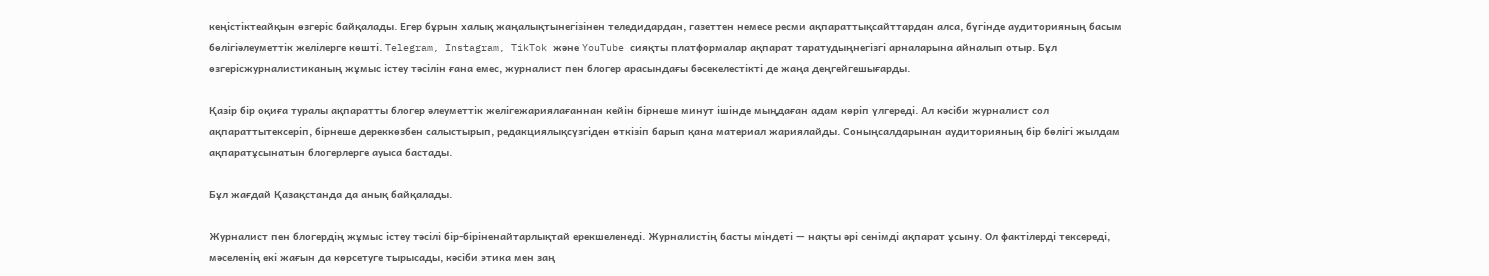кеңістіктеайқын өзгеріс байқалады. Егер бұрын халық жаңалықтынегізінен теледидардан, газеттен немесе ресми ақпараттықсайттардан алса, бүгінде аудиторияның басым бөлігіәлеуметтік желілерге көшті. Telegram, Instagram, TikTok және YouTube сияқты платформалар ақпарат таратудыңнегізгі арналарына айналып отыр. Бұл өзгерісжурналистиканың жұмыс істеу тәсілін ғана емес, журналист пен блогер арасындағы бәсекелестікті де жаңа деңгейгешығарды.

Қазір бір оқиға туралы ақпаратты блогер әлеуметтік желігежариялағаннан кейін бірнеше минут ішінде мыңдаған адам көріп үлгереді. Ал кәсіби журналист сол ақпараттытексеріп, бірнеше дереккөзбен салыстырып, редакциялықсүзгіден өткізіп барып қана материал жариялайды. Соныңсалдарынан аудиторияның бір бөлігі жылдам ақпаратұсынатын блогерлерге ауыса бастады.

Бұл жағдай Қазақстанда да анық байқалады.

Журналист пен блогердің жұмыс істеу тәсілі бір-біріненайтарлықтай ерекшеленеді. Журналистің басты міндеті — нақты әрі сенімді ақпарат ұсыну. Ол фактілерді тексереді, мәселенің екі жағын да көрсетуге тырысады, кәсіби этика мен заң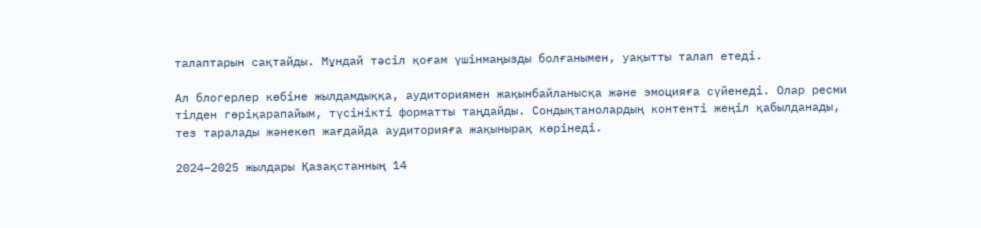талаптарын сақтайды. Мұндай тәсіл қоғам үшінмаңызды болғанымен, уақытты талап етеді.

Ал блогерлер көбіне жылдамдыққа, аудиториямен жақынбайланысқа және эмоцияға сүйенеді. Олар ресми тілден гөріқарапайым, түсінікті форматты таңдайды. Сондықтанолардың контенті жеңіл қабылданады, тез таралады жәнекөп жағдайда аудиторияға жақынырақ көрінеді.

2024–2025 жылдары Қазақстанның 14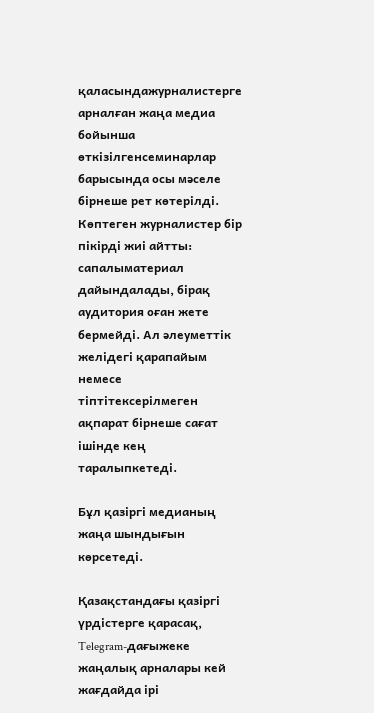қаласындажурналистерге арналған жаңа медиа бойынша өткізілгенсеминарлар барысында осы мәселе бірнеше рет көтерілді. Көптеген журналистер бір пікірді жиі айтты: сапалыматериал дайындалады, бірақ аудитория оған жете бермейді. Ал әлеуметтік желідегі қарапайым немесе тіптітексерілмеген ақпарат бірнеше сағат ішінде кең таралыпкетеді.

Бұл қазіргі медианың жаңа шындығын көрсетеді.

Қазақстандағы қазіргі үрдістерге қарасақ, Telegram-дағыжеке жаңалық арналары кей жағдайда ірі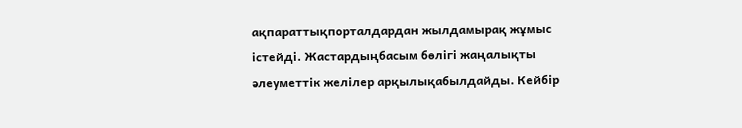ақпараттықпорталдардан жылдамырақ жұмыс істейді. Жастардыңбасым бөлігі жаңалықты әлеуметтік желілер арқылықабылдайды. Кейбір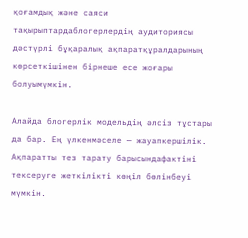қоғамдық және саяси тақырыптардаблогерлердің аудиториясы дәстүрлі бұқаралық ақпаратқұралдарының көрсеткішінен бірнеше есе жоғары болуымүмкін.

Алайда блогерлік модельдің әлсіз тұстары да бар. Ең үлкенмәселе — жауапкершілік. Ақпаратты тез тарату барысындафактіні тексеруге жеткілікті көңіл бөлінбеуі мүмкін.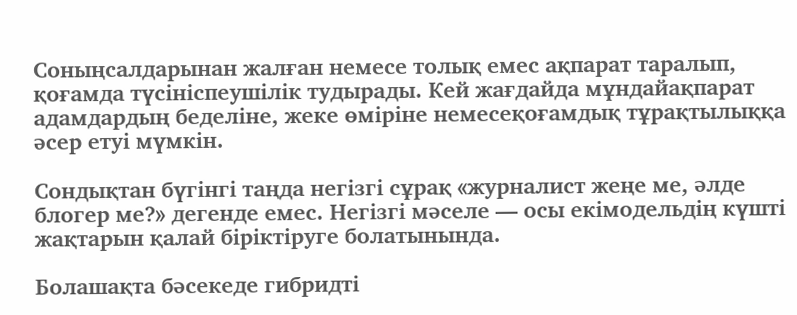Соныңсалдарынан жалған немесе толық емес ақпарат таралып, қоғамда түсініспеушілік тудырады. Кей жағдайда мұндайақпарат адамдардың беделіне, жеке өміріне немесеқоғамдық тұрақтылыққа әсер етуі мүмкін.

Сондықтан бүгінгі таңда негізгі сұрақ «журналист жеңе ме, әлде блогер ме?» дегенде емес. Негізгі мәселе — осы екімодельдің күшті жақтарын қалай біріктіруге болатынында.

Болашақта бәсекеде гибридті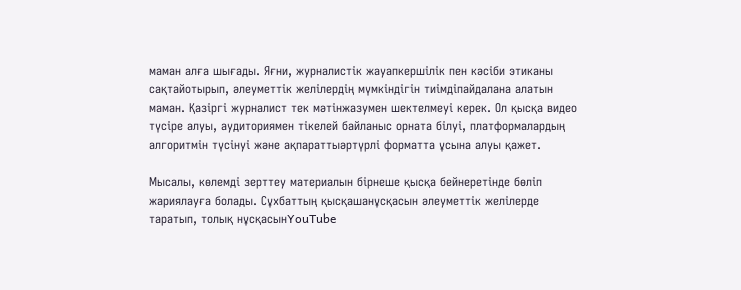маман алға шығады. Яғни, журналистік жауапкершілік пен кәсіби этиканы сақтайотырып, әлеуметтік желілердің мүмкіндігін тиімдіпайдалана алатын маман. Қазіргі журналист тек мәтінжазумен шектелмеуі керек. Ол қысқа видео түсіре алуы, аудиториямен тікелей байланыс орната білуі, платформалардың алгоритмін түсінуі және ақпараттыәртүрлі форматта ұсына алуы қажет.

Мысалы, көлемді зерттеу материалын бірнеше қысқа бейнеретінде бөліп жариялауға болады. Сұхбаттың қысқашанұсқасын әлеуметтік желілерде таратып, толық нұсқасынYouTube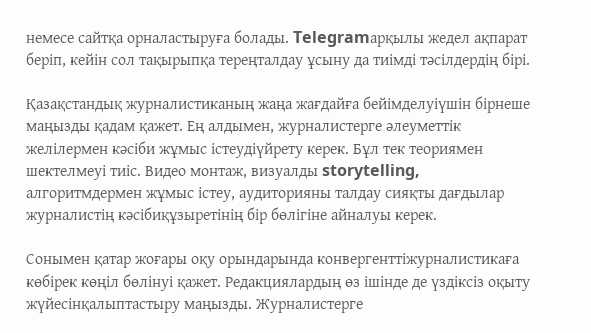немесе сайтқа орналастыруға болады. Telegramарқылы жедел ақпарат беріп, кейін сол тақырыпқа тереңталдау ұсыну да тиімді тәсілдердің бірі.

Қазақстандық журналистиканың жаңа жағдайға бейімделуіүшін бірнеше маңызды қадам қажет. Ең алдымен, журналистерге әлеуметтік желілермен кәсіби жұмыс істеудіүйрету керек. Бұл тек теориямен шектелмеуі тиіс. Видео монтаж, визуалды storytelling, алгоритмдермен жұмыс істеу, аудиторияны талдау сияқты дағдылар журналистің кәсібиқұзыретінің бір бөлігіне айналуы керек.

Сонымен қатар жоғары оқу орындарында конвергенттіжурналистикаға көбірек көңіл бөлінуі қажет. Редакциялардың өз ішінде де үздіксіз оқыту жүйесінқалыптастыру маңызды. Журналистерге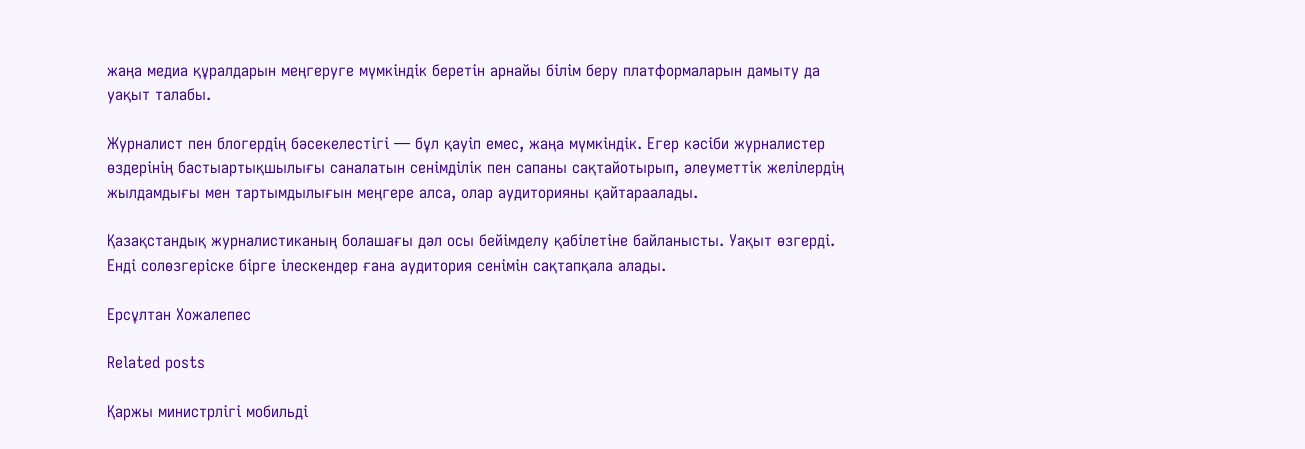жаңа медиа құралдарын меңгеруге мүмкіндік беретін арнайы білім беру платформаларын дамыту да уақыт талабы.

Журналист пен блогердің бәсекелестігі — бұл қауіп емес, жаңа мүмкіндік. Егер кәсіби журналистер өздерінің бастыартықшылығы саналатын сенімділік пен сапаны сақтайотырып, әлеуметтік желілердің жылдамдығы мен тартымдылығын меңгере алса, олар аудиторияны қайтараалады.

Қазақстандық журналистиканың болашағы дәл осы бейімделу қабілетіне байланысты. Уақыт өзгерді. Енді солөзгеріске бірге ілескендер ғана аудитория сенімін сақтапқала алады.

Ерсұлтан Хожалепес

Related posts

Қаржы министрлігі мобильді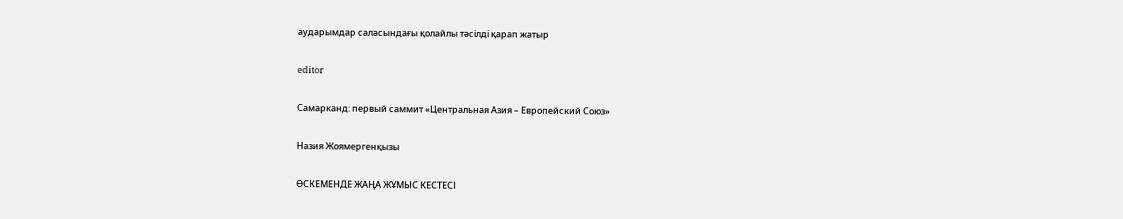аударымдар саласындағы қолайлы тәсілді қарап жатыр

editor

Самарканд: первый саммит «Центральная Азия – Европейский Союз»

Назия Жоямергенқызы

ӨСКЕМЕНДЕ ЖАҢА ЖҰМЫС КЕСТЕСІ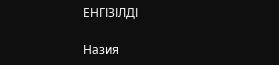ЕНГІЗІЛДІ

Назия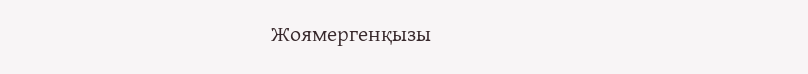Жоямергенқызы